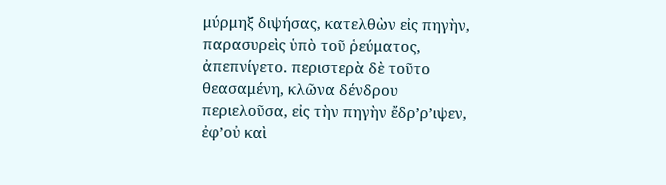μύρμηξ διψήσας, κατελθὼν εἰς πηγὴν, παρασυρεὶς ὑπὸ τοῦ ῥεύματος, ἀπεπνίγετο. περιστερὰ δὲ τοῦτο θεασαμένη, κλῶνα δένδρου περιελοῦσα, εἰς τὴν πηγὴν ἔδρ’ρ’ιψεν, ἐφ’οὐ καὶ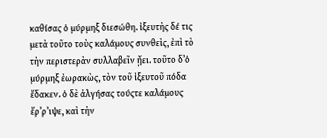καθίσας ὁ μύρμηξ διεσώθη. ἰξευτὴς δέ τις μετὰ τοῦτο τοὺς καλάμους συνθεὶς, ἐπὶ τὸ τὴν περιστερὰν συλλαβεῖν ᾔει. τοῦτο δ’ὁ μύρμηξ ἐωρακὼς, τὸν τοῦ ἰξευτοῦ πόδα ἔδακεν. ὁ δὲ ἀλγήσας τούςτε καλάμους ἔρ’ρ’ιψε, καὶ τὴν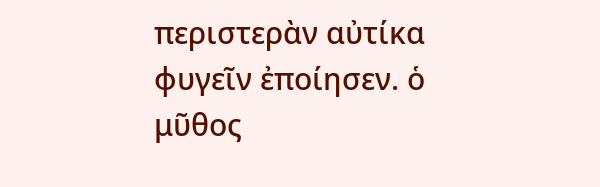περιστερὰν αὐτίκα φυγεῖν ἐποίησεν. ὁ μῦθος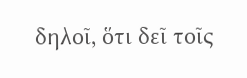δηλοῖ, ὅτι δεῖ τοῖς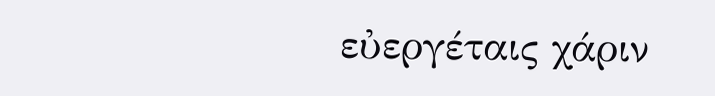εὐεργέταις χάριν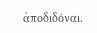ἀποδιδόναι.